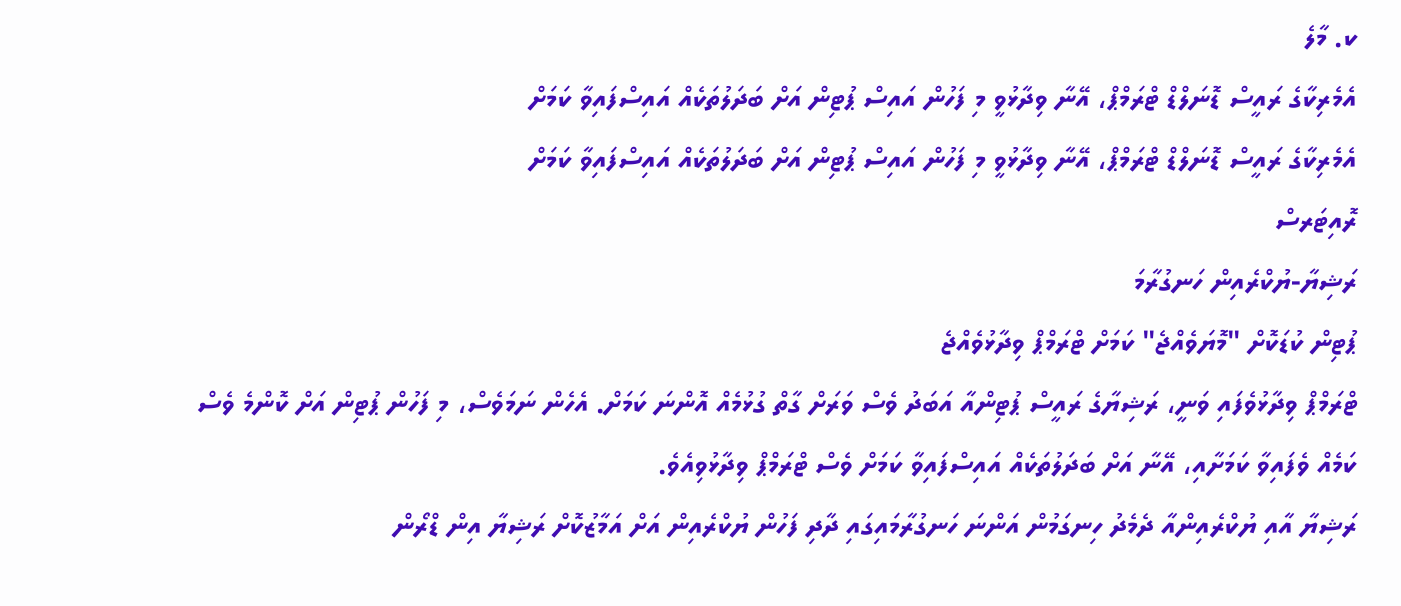ކ. މާލެ
އެމެރިކާގެ ރައީސް ޑޮނަލްޑް ޓްރަމްޕް، އޭނާ ވިދާޅުވީ މި ފަހުން އައިސް ޕުޓިން އަށް ބަދަލުތަކެއް އައިސްފައިވާ ކަމަށް
އެމެރިކާގެ ރައީސް ޑޮނަލްޑް ޓްރަމްޕް، އޭނާ ވިދާޅުވީ މި ފަހުން އައިސް ޕުޓިން އަށް ބަދަލުތަކެއް އައިސްފައިވާ ކަމަށް
ރޮއިޓަރސް
ރަޝިޔާ-ޔުކްރެއިން ހަނގުރާމަ
ޕުޓިން ކުޑަކޮށް "މޮޔަވެއްޖެ" ކަމަށް ޓްރަމްޕް ވިދާޅުވެއްޖެ
ޓްރަމްޕް ވިދާޅުވެފައި ވަނީ، ރަޝިޔާގެ ރައީސް ޕުޓިންއާ އަބަދު ވެސް ވަރަށް ގާތް ގުޅުމެއް އޮންނަ ކަމަށް. އެހެން ނަމަވެސް، މި ފަހުން ޕުޓިން އަށް ކޮންމެ ވެސް ކަމެއް ވެފައިވާ ކަމަށާއި، އޭނާ އަށް ބަދަލުތަކެއް އައިސްފައިވާ ކަމަށް ވެސް ޓްރަމްޕް ވިދާޅުވިއެވެ.
ރަޝިޔާ އާއި ޔުކްރެއިންއާ ދެމެދު ހިނގަމުން އަންނަ ހަނގުރާމައިގައި ދާދި ފަހުން ޔުކްރެއިން އަށް އަމާޒުކޮށް ރަޝިޔާ އިން ޑްރޯން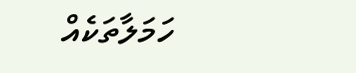ހަމަލާތަކެއް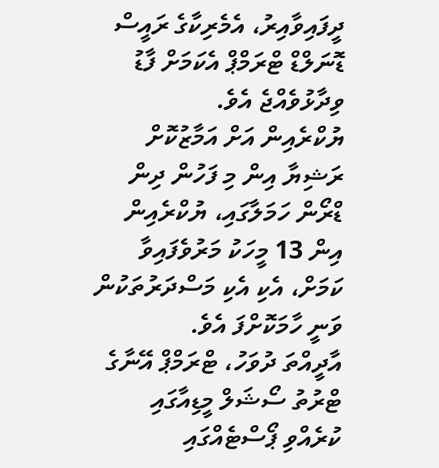ދީފައިވާއިރު، އެމެރިކާގެ ރައީސް ޑޮނަލްޑް ޓްރަމްޕް އެކަމަށް ފާޑު ވިދާޅުވެއްޖެ އެވެ.
ޔުކްރެއިން އަށް އަމާޒުކޮށް ރަޝިޔާ އިން މި ފަހުން ދިން ޑްރޯން ހަމަލާގައި، ޔުކްރެއިން އިން 13 މީހަކު މަރުވެފައިވާ ކަމަށް، އެކި އެކި މަސްދަރުތަކުން ވަނީ ހާމަކޮށްފަ އެވެ.
އާދީއްތަ ދުވަހު، ޓްރަމްޕް އޭނާގެ ޓްރުތު ސޯޝަލް މީޑިއާގައި ކުރެއްވި ޕޯސްޓެއްގައި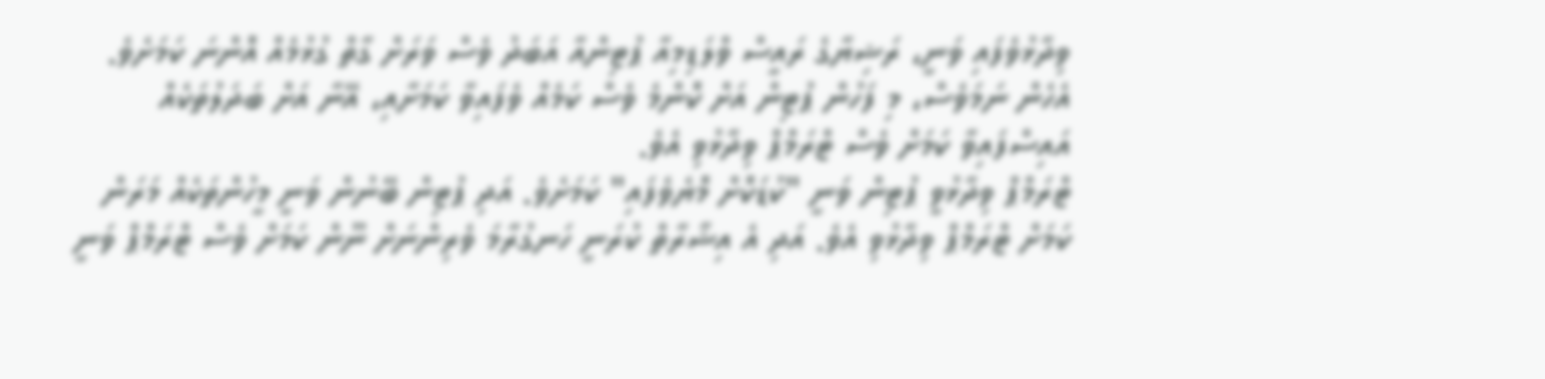ވިދާޅުވެފައި ވަނީ، ރަޝިޔާގެ ރައީސް ވްލަޑިމިއާ ޕުޓިންއާ އަބަދު ވެސް ވަރަށް ގާތް ގުޅުމެއް އޮންނަ ކަމަށެވެ. އެހެން ނަމަވެސް، މި ފަހުން ޕުޓިން އަށް ކޮންމެ ވެސް ކަމެއް ވެފައިވާ ކަމަށާއި، އޭނާ އަށް ބަދަލުތަކެއް އައިސްފައިވާ ކަމަށް ވެސް ޓްރަމްޕް ވިދާޅުވި އެވެ.
ޓްރަމްޕް ވިދާޅުވީ ޕުޓިން ވަނީ "ކުޑަކޮށް މޮޔެވެފައި" ކަމަށެވެ. އަދި ޕުޓިން ބޭނުން ވަނީ މީހުންތަކެއް މަރަން ކަމަށް ޓްރަމްޕް ވިދާޅުވި އެވެ. އަދި އެ އިޝާރާތް ކުރަނީ ހަނގުރާމަ ވެރިންނަށް ނޫން ކަމަށް ވެސް ޓްރަމްޕް ވަނީ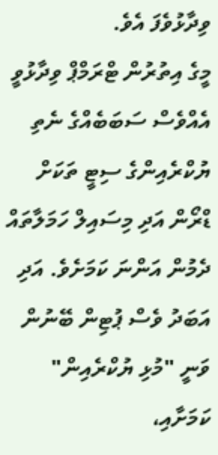ވިދާޅުވެފަ އެވެ.
މީގެ އިތުރުން ޓްރަމްޕް ވިދާޅުވީ އެއްވެސް ސަބަބެއްގެ ނެތި ޔުކްރެއިންގެ ސިޓީ ތަކަށް ޑްރޯން އަދި މިސައިލް ހަމަލާތައް ދެމުން އަންނަ ކަމަށެވެ. އަދި އަބަދު ވެސް ޕުޓިން ބޭނުން ވަނީ "މުޅި ޔުކްރެއިން" ކަމަށާއި،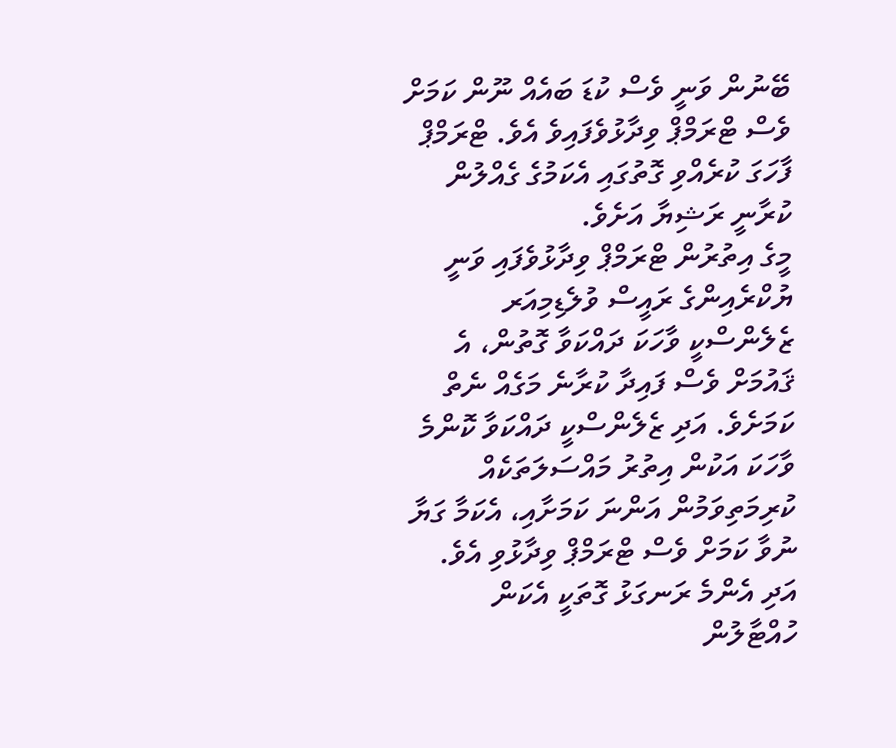ބޭނުން ވަނީ ވެސް ކުޑަ ބައެއް ނޫން ކަމަށް ވެސް ޓްރަމްޕް ވިދާޅުވެފައިވެ އެވެ. ޓްރަމްޕް ފާހަގަ ކުރެއްވި ގޮތުގައި އެކަމުގެ ގެއްލުން ކުރާނީ ރަޝިޔާ އަށެވެ.
މީގެ އިތުރުން ޓްރަމްޕް ވިދާޅުވެފައި ވަނީ ޔުކްރެއިންގެ ރައީސް ވުލެޑިމިއަރ ޒެލެންސްކީ ވާހަކަ ދައްކަވާ ގޮތުން، އެ ޤައުމަށް ވެސް ފައިދާ ކުރާނެ މަގެއް ނެތް ކަމަށެވެ. އަދި ޒެލެންސްކީ ދައްކަވާ ކޮންމެ ވާހަކަ އަކުން އިތުރު މައްސަލަތަކެއް ކުރިމަތިވަމުން އަންނަ ކަމަށާއި، އެކަމާ ގަޔާ ނުވާ ކަމަށް ވެސް ޓްރަމްޕް ވިދާޅުވި އެވެ. އަދި އެންމެ ރަނގަޅު ގޮތަކީ އެކަން ހުއްޓާލުން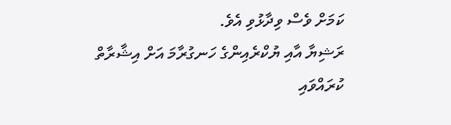ކަމަށް ވެސް ވިދާޅުވި އެވެ.
ރަޝިޔާ އާއި ޔުކްރެއިންގެ ހަނގުރާމަ އަށް އިޝާރާތް ކުރައްވައި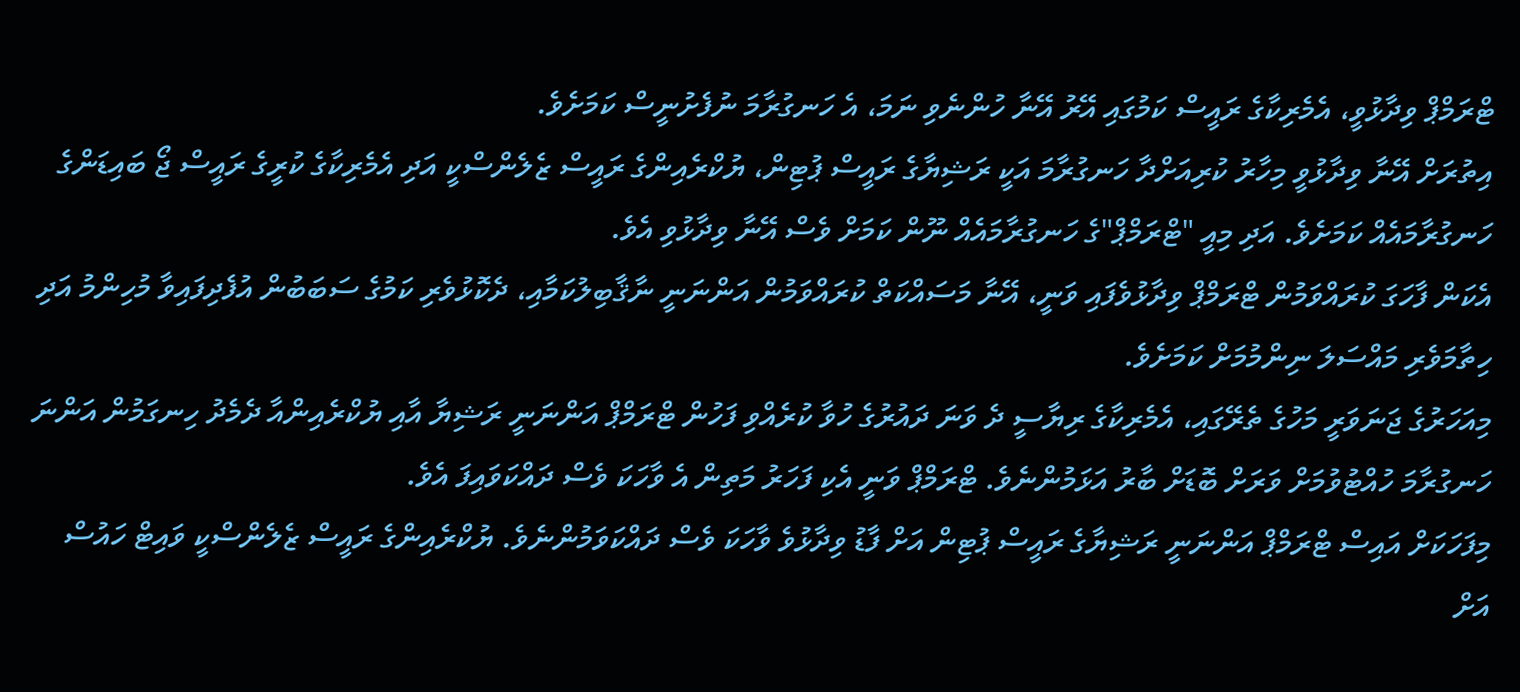ޓްރަމްޕް ވިދާޅުވީ، އެމެރިކާގެ ރައީސް ކަމުގައި އޭރު އޭނާ ހުންނެވި ނަމަ، އެ ހަނގުރާމަ ނުފެށުނީސް ކަމަށެވެ.
އިތުރަށް އޭނާ ވިދާޅުވީ މިހާރު ކުރިއަށްދާ ހަނގުރާމަ އަކީ ރަޝިޔާގެ ރައީސް ޕުޓިން، ޔުކްރެއިންގެ ރައީސް ޒެލެންސްކީ އަދި އެމެރިކާގެ ކުރީގެ ރައީސް ޖޯ ބައިޑަންގެ ހަނގުރާމައެއް ކަމަށެވެ. އަދި މިއީ "ޓްރަމްޕް"ގެ ހަނގުރާމައެއް ނޫން ކަމަށް ވެސް އޭނާ ވިދާޅުވި އެވެ.
އެކަން ފާހަގަ ކުރައްވަމުން ޓްރަމްޕް ވިދާޅުވެފައި ވަނީ، އޭނާ މަސައްކަތް ކުރައްވަމުން އަންނަނީ ނާޤާބިލުކަމާއި، ދެކޮޅުވެރި ކަމުގެ ސަބަބުން އުފެދިފައިވާ މުހިންމު އަދި ހިތާމަވެރި މައްސަލަ ނިންމުމަށް ކަމަށެވެ.
މިއަހަރުގެ ޖަނަވަރީ މަހުގެ ތެރޭގައި، އެމެރިކާގެ ރިޔާސީ ދެ ވަނަ ދައުރުގެ ހުވާ ކުރެއްވި ފަހުން ޓްރަމްޕް އަންނަނީ ރަޝިޔާ އާއި ޔުކްރެއިންއާ ދެމެދު ހިނގަމުން އަންނަ ހަނގުރާމަ ހުއްޓުވުމަށް ވަރަށް ބޮޑަށް ބާރު އަޅަމުންނެވެ. ޓްރަމްޕް ވަނީ އެކި ފަހަރު މަތިން އެ ވާހަކަ ވެސް ދައްކަވައިފަ އެވެ.
މިފަހަކަށް އައިސް ޓްރަމްޕް އަންނަނީ ރަޝިޔާގެ ރައީސް ޕުޓިން އަށް ފާޑު ވިދާޅުވެ ވާހަކަ ވެސް ދައްކަވަމުންނެވެ. ޔުކްރެއިންގެ ރައީސް ޒެލެންސްކީ ވައިޓް ހައުސް އަށް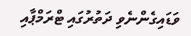ވަޑައިގެންނެވި ދަތުރުގައި ޓްރަމްޕާއި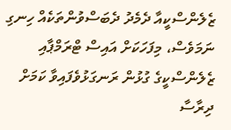ޒެލެންސްކީއާ ދެމެދު ދެބަސްވުންތަކެއް ހިނގި ނަމަވެސް، މިފަހަކަށް އައިސް ޓްރަމްޕާއި ޒެލެންސްކީގެ ގުޅުން ރަނގަޅުވެފައިވާ ކަމަށް ދިރާސާ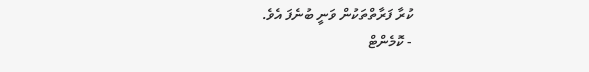ކުރާ ފަރާތްތަކުން ވަނީ ބުނެފަ އެވެ.
- ކޮމެންޓް